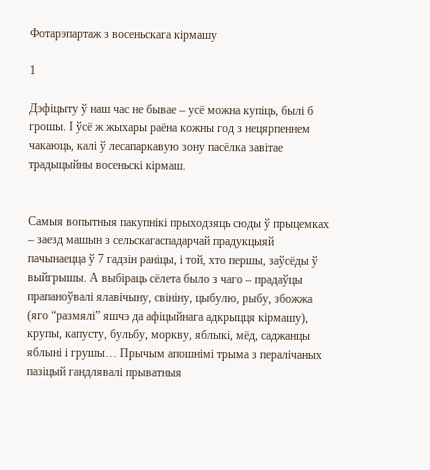Фотарэпартаж з восеньскага кірмашу

1

Дэфіцыту ў наш час не бывае – усё можна купіць, былі б грошы. І ўсё ж жыхары раёна кожны год з нецярпеннем чакаюць, калі ў лесапаркавую зону пасёлка завітае традыцыйны восеньскі кірмаш.


Самыя вопытныя пакупнікі прыходзяць сюды ў прыцемках – заезд машын з сельскагаспадарчай прадукцыяй пачынаецца ў 7 гадзін раніцы, і той, хто першы, заўсёды ў выйгрышы. А выбіраць сёлета было з чаго – прадаўцы прапаноўвалі ялавічыну, свініну, цыбулю, рыбу, збожжа (яго “размялі” яшчэ да афіцыйнага адкрыцця кірмашу), крупы, капусту, бульбу, моркву, яблыкі, мёд, саджанцы яблыні і грушы… Прычым апошнімі трыма з пералічаных пазіцый гандлявалі прыватныя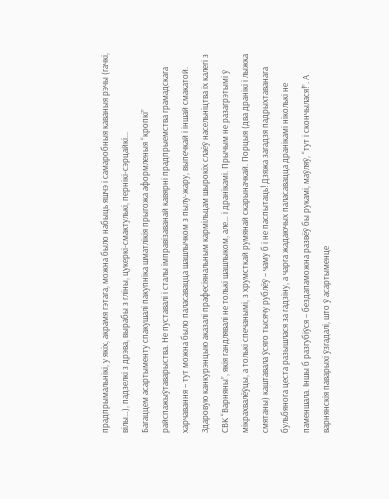прадпрымальнікі, у якіх, акрамя гэтага, можна было набыць яшчэ і самаробныя каваныя рэчы (гачкі, вілы…), падзелкі з дрэва, вырабы з гліны, цукеркі-смактулькі, пернікі-сэрцайкі...
Багаццем асартыменту спакушалі пакупніка шматлікія прыгожа аформленыя “кропкі” райспажыўтаварыства. Не пуставалі і сталы імправізаванай кавярні прадпрыемства грамадскага харчавання – тут можна было паласавацца шашлычком з пылу-жару, выпечкай і іншай смакатой. Здаровую канкурэнцыю аказалі прафесіянальным кармільцам шырокіх слаёў насельніцтва іх калегі з СВК “Варняны”, якія гандлявалі не толькі шашлыком, але… і дранікамі. Прычым не разагрэтымі ў мікрахвалёўцы, а толькі спечанымі, з хрумсткай румянай скарыначкай. Порцыя (два дранікі і лыжка смятаны) каштавала ўсяго тысячу рублёў – чаму б і не паспытаць! Дзяжа загадзя падрыхтаванага бульбянога цеста разышлася за гадзіну, а чарга жадаючых паласавацца дранікамі ніколькі не паменшала. Іншы б разгубіўся – бездапаможна развёў бы рукамі, маўляў, “тут і скончылася!”. А варнянскія паварыхі ўзгадалі, што ў асартыменце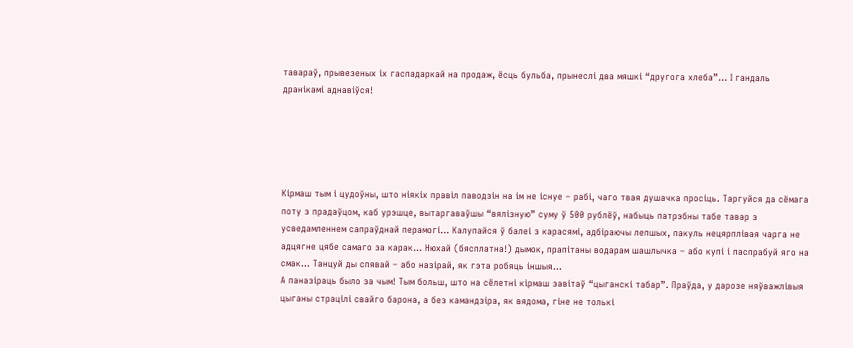тавараў, прывезеных іх гаспадаркай на продаж, ёсць бульба, прынеслі два мяшкі “другога хлеба”… І гандаль дранікамі аднавіўся!





Кірмаш тым і цудоўны, што ніякіх правіл паводзін на ім не існуе – рабі, чаго твая душачка просіць. Таргуйся да сёмага поту з прадаўцом, каб урэшце, вытаргаваўшы “вялізную” суму ў 500 рублёў, набыць патрэбны табе тавар з усведамленнем сапраўднай перамогі... Калупайся ў балеі з карасямі, адбіраючы лепшых, пакуль нецярплівая чарга не адцягне цябе самаго за карак… Нюхай (бясплатна!) дымок, прапітаны водарам шашлычка – або купі і паспрабуй яго на смак… Танцуй ды спявай – або назірай, як гэта робяць іншыя…
А паназіраць было за чым! Тым больш, што на сёлетні кірмаш завітаў “цыганскі табар”. Праўда, у дарозе няўважлівыя цыганы страцілі свайго барона, а без камандзіра, як вядома, гіне не толькі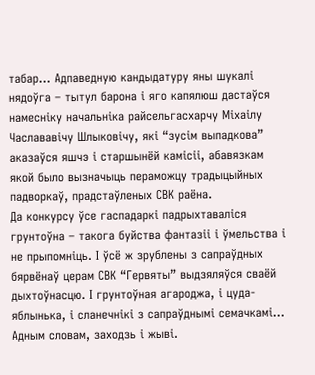табар… Адпаведную кандыдатуру яны шукалі нядоўга – тытул барона і яго капялюш дастаўся намесніку начальніка райсельгасхарчу Міхаілу Часлававічу Шлыковічу, які “зусім выпадкова” аказаўся яшчэ і старшынёй камісіі, абавязкам якой было вызначыць пераможцу традыцыйных падворкаў, прадстаўленых СВК раёна.
Да конкурсу ўсе гаспадаркі падрыхтаваліся грунтоўна – такога буйства фантазіі і ўмельства і не прыпомніць. І ўсё ж зрублены з сапраўдных бярвёнаў церам СВК “Гервяты” выдзяляўся сваёй дыхтоўнасцю. І грунтоўная агароджа, і цуда-яблынька, і сланечнікі з сапраўднымі семачкамі... Адным словам, заходзь і жыві.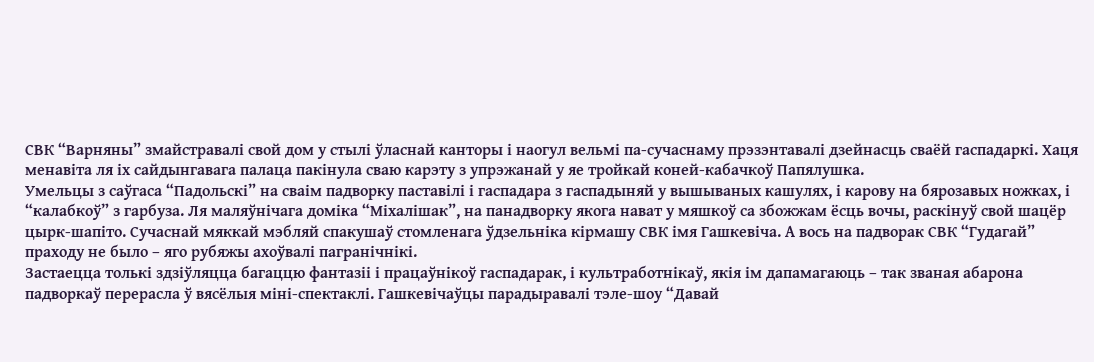СВК “Варняны” змайстравалі свой дом у стылі ўласнай канторы і наогул вельмі па-сучаснаму прэзэнтавалі дзейнасць сваёй гаспадаркі. Хаця менавіта ля іх сайдынгавага палаца пакінула сваю карэту з упрэжанай у яе тройкай коней-кабачкоў Папялушка.
Умельцы з саўгаса “Падольскі” на сваім падворку паставілі і гаспадара з гаспадыняй у вышываных кашулях, і карову на бярозавых ножках, і “калабкоў” з гарбуза. Ля маляўнічага доміка “Міхалішак”, на панадворку якога нават у мяшкоў са збожжам ёсць вочы, раскінуў свой шацёр цырк-шапіто. Сучаснай мяккай мэбляй спакушаў стомленага ўдзельніка кірмашу СВК імя Гашкевіча. А вось на падворак СВК “Гудагай” праходу не было – яго рубяжы ахоўвалі пагранічнікі.
Застаецца толькі здзіўляцца багаццю фантазіі і працаўнікоў гаспадарак, і культработнікаў, якія ім дапамагаюць – так званая абарона падворкаў перерасла ў вясёлыя міні-спектаклі. Гашкевічаўцы парадыравалі тэле-шоу “Давай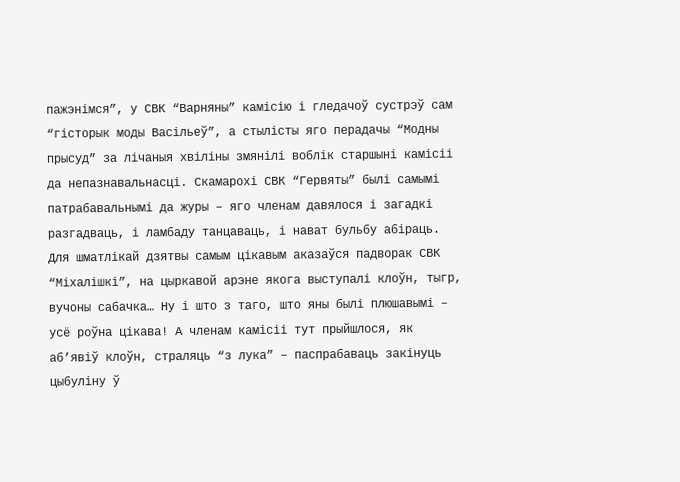пажэнімся”, у СВК “Варняны” камісію і гледачоў сустрэў сам “гісторык моды Васільеў”, а стылісты яго перадачы “Модны прысуд” за лічаныя хвіліны змянілі воблік старшыні камісіі да непазнавальнасці. Скамарохі СВК “Гервяты” былі самымі патрабавальнымі да журы – яго членам давялося і загадкі разгадваць, і ламбаду танцаваць, і нават бульбу абіраць.
Для шматлікай дзятвы самым цікавым аказаўся падворак СВК “Міхалішкі”, на цыркавой арэне якога выступалі клоўн, тыгр, вучоны сабачка… Ну і што з таго, што яны былі плюшавымі – усё роўна цікава! А членам камісіі тут прыйшлося, як аб’явіў клоўн, страляць “з лука” – паспрабаваць закінуць цыбуліну ў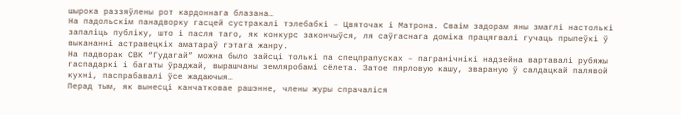шырока раззяўлены рот кардоннага блазана…
На падольскім панадворку гасцей сустракалі тэлебабкі – Цвяточак і Матрона. Сваім задорам яны змаглі настолькі запаліць публіку, што і пасля таго, як конкурс закончыўся, ля саўгаснага доміка працягвалі гучаць прыпеўкі ў выкананні астравецкіх аматараў гэтага жанру.
На падворак СВК “Гудагай” можна было зайсці толькі па спецпрапусках – пагранічнікі надзейна вартавалі рубяжы гаспадаркі і багаты ўраджай, вырашчаны земляробамі сёлета. Затое пярловую кашу, звараную ў салдацкай палявой кухні, паспрабавалі ўсе жадаючыя…
Перад тым, як вынесці канчатковае рашэнне, члены журы спрачаліся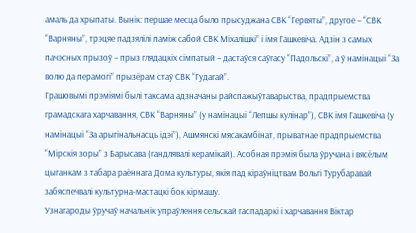амаль да хрыпаты. Вынік: першае месца было прысуджана СВК “Гервяты”, другое – “СВК “Варняны”, трэцяе падзялілі паміж сабой СВК Міхалішкі” і імя Гашкевіча. Адзін з самых пачэсных прызоў – прыз глядацкіх сімпатый – дастаўся саўгасу “Падольскі”, а ў намінацыі “За волю да перамогі” прызёрам стаў СВК “Гудагай”.
Грашовымі прэміямі былі таксама адзначаны райспажыўтаварыства, прадпрыемства грамадскага харчавання, СВК “Варняны” (у намінацыі “Лепшы кулінар”), СВК імя Гашкевіча (у намінацыі “За арыгінальнасць ідэі”), Ашмянскі мясакамбінат, прыватнае прадпрыемства “Мірскія зоры” з Барысава (гандлявалі керамікай). Асобная прэмія была ўручана і вясёлым цыганкам з табара раённага Дома культуры, якія пад кіраўніцтвам Вольгі Турубаравай забяспечвалі культурна-мастацкі бок кірмашу.
Узнагароды ўручаў начальнік упраўлення сельскай гаспадаркі і харчавання Віктар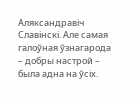Аляксандравіч Славінскі. Але самая галоўная ўзнагарода – добры настрой – была адна на ўсіх.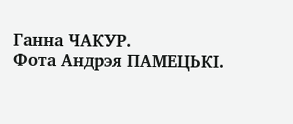Ганна ЧАКУР.
Фота Андрэя ПАМЕЦЬКІ.